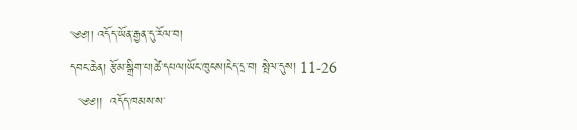༄༅།། འདོད་ཡོན་རྒྱན་དུ་རོལ་བ།
དབང་ཆེན། རྩོམ་སྒྲིག་པ།ཚེ་དཔལ།ཡོང་ཁུངས།ངེད་དྲ་བ། སྤེལ་དུས། 11-26
  ༄༅།།  འདོད་ཁམས་ས་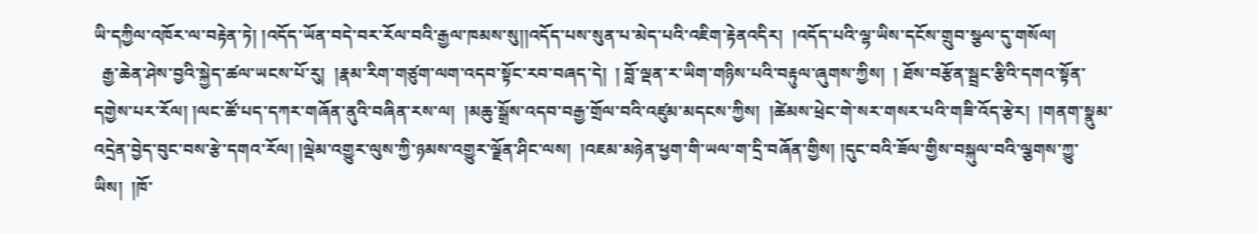ཡི་དཀྱིལ་འཁོར་ལ་བརྟེན་ཏེ། །འདོད་ཡོན་བདེ་བར་རོལ་བའི་རྒྱལ་ཁམས་སུ།།འདོད་པས་སུན་པ་མེད་པའི་འཇིག་རྟེནའདིར།  །འདོད་པའི་ལྷ་ཡིས་དངོས་གྲུབ་སྩལ་དུ་གསོལ།
  རྒྱ་ཆེན་ཤེས་བྱའི་སྐྱེད་ཚལ་ཡངས་པོ་རུ།  །རྣམ་རིག་གཙུག་ལག་འདབ་སྟོང་རབ་བཞད་དེ།  ། བློ་ལྡན་ར་ཡིག་གཉིས་པའི་བརྟུལ་ཞུགས་ཀྱིས།  ། ཐོས་བརྩོན་སྦྲང་རྩིའི་དགའ་སྟོན་དགྱེས་པར་རོལ། །ལང་ཚོ་པད་དཀར་གཞོན་ནུའི་བཞིན་རས་ལ།  །མཆུ་སྒྲོས་འདབ་བརྒྱ་གྲོལ་བའི་འཛུམ་མདངས་ཀྱིས།  །ཚེམས་ཕྲེང་གེ་སར་གསར་པའི་གཟི་འོད་རྩེར།  །གནག་སྣུམ་འདྲེན་བྱེད་བུང་བས་རྩེ་དགའ་རོལ། །ལྡེམ་འགྱུར་ལུས་ཀྱི་ཉམས་འགྱུར་ལྗོན་ཤིང་ལས།  །འཇམ་མཉེན་ཕྱག་གི་ཡལ་ག་དྲི་བཞོན་གྱིས། །དུང་བའི་ཟོལ་གྱིས་བསྐུལ་བའི་ལྕགས་ཀྱུ་ཡིས།  །ཁོ་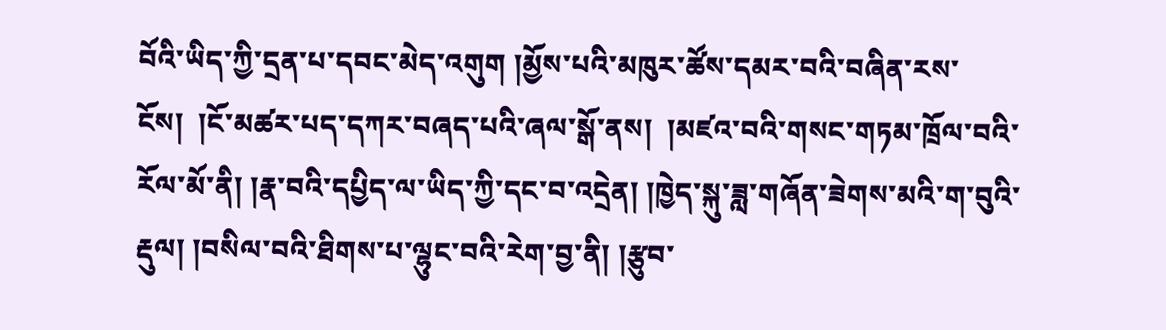བོའི་ཡིད་ཀྱི་དྲན་པ་དབང་མེད་འགུག །མྱོས་པའི་མཁུར་ཚོས་དམར་བའི་བཞིན་རས་ངོས།  །ངོ་མཚར་པད་དཀར་བཞད་པའི་ཞལ་སྒོ་ནས།  །མཛའ་བའི་གསང་གཏམ་ཁྲོལ་བའི་རོལ་མོ་ནི། །རྣ་བའི་དཔྱིད་ལ་ཡིད་ཀྱི་དང་བ་འདྲེན། །ཁྱེད་སྐུ་ཟླ་གཞོན་ཟེགས་མའི་ག་བུའི་རྡུལ། །བསིལ་བའི་ཐིགས་པ་ལྷུང་བའི་རེག་བྱ་ནི། །རྩུབ་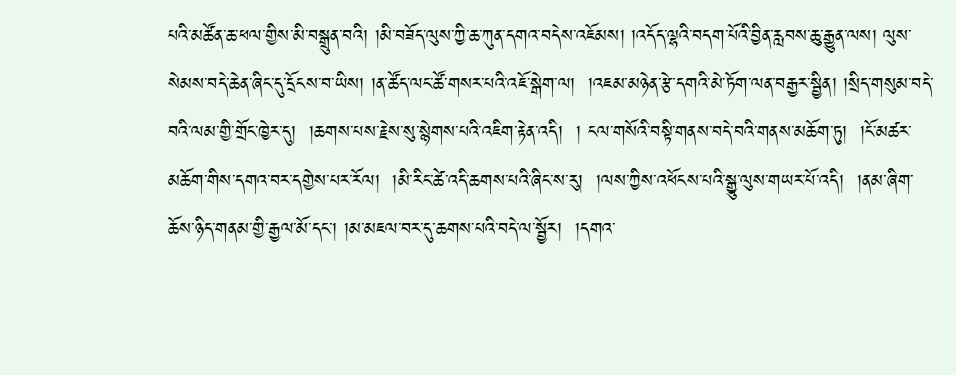པའི་མཚོན་ཆ་ཕལ་གྱིས་མི་བསྒྲུན་བའི། །མི་བཟོད་ལུས་ཀྱི་ཆ་ཀུན་དགའ་བདེས་འཇོམས། །འདོད་ལྷའི་བདག་པོའི་བྱིན་རླབས་ཆུ་རྒྱུན་ལས། ལུས་སེམས་བདེ་ཆེན་ཞིང་དུ་དྲོངས་བ་ཡིས། །ན་ཚོད་ལང་ཚོ་གསར་པའི་འཇོ་སྒེག་ལ།  །འཇམ་མཉེན་རྩེ་དགའི་མེ་ཏོག་ལན་བརྒྱར་སྦྱིན། །སྲིད་གསུམ་བདེ་བའི་ལམ་གྱི་གྲོང་ཁྱེར་དུ།  །ཆགས་པས་རྗེས་སུ་སྙེགས་པའི་འཇིག་རྟེན་འདི།  ། ངལ་གསོའི་བསྟི་གནས་བདེ་བའི་གནས་མཆོག་ཏུ།  །ངོ་མཚར་མཆོག་གིས་དགའ་བར་དགྱེས་པར་རོལ།  །མི་རིང་ཚེ་འདི་ཆགས་པའི་ཞིང་ས་རུ།  །ལས་ཀྱིས་འཕོངས་པའི་སྒྱུ་ལུས་གཡར་པོ་འདི།  །ནམ་ཞིག་ཆོས་ཉིད་གནམ་གྱི་རྒྱལ་མོ་དང་། །མ་མཇལ་བར་དུ་ཆགས་པའི་བདེ་ལ་སྦྱོར།  །དགའ་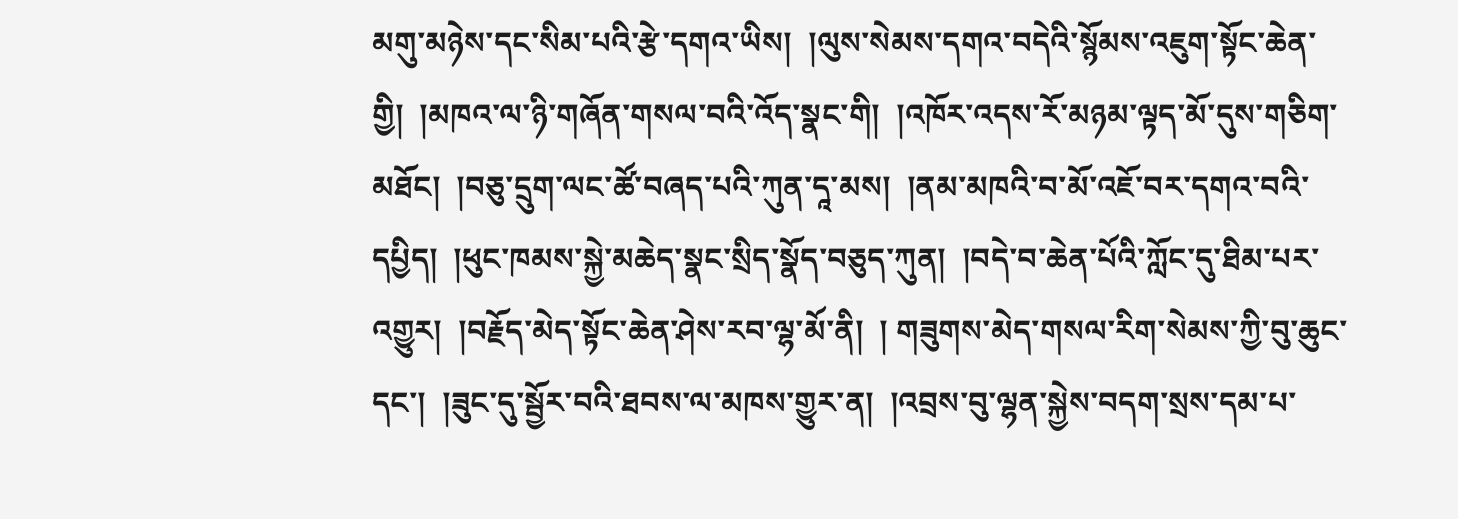མགུ་མཉེས་དང་སིམ་པའི་རྩེ་དགའ་ཡིས།  །ལུས་སེམས་དགའ་བདེའི་སྙོམས་འཇུག་སྟོང་ཆེན་གྱི།  །མཁའ་ལ་ཉི་གཞོན་གསལ་བའི་འོད་སྣང་གི།  །འཁོར་འདས་རོ་མཉམ་ལྟད་མོ་དུས་གཅིག་མཐོང།  །བཅུ་དྲུག་ལང་ཚོ་བཞད་པའི་ཀུན་དཱ་མས།  །ནམ་མཁའི་བ་མོ་འཇོ་བར་དགའ་བའི་དཔྱིད།  །ཕུང་ཁམས་སྐྱེ་མཆེད་སྣང་སྲིད་སྣོད་བཅུད་ཀུན།  །བདེ་བ་ཆེན་པོའི་ཀློང་དུ་ཐིམ་པར་འགྱུར།  །བརྗོད་མེད་སྟོང་ཆེན་ཤེས་རབ་ལྷ་མོ་ནི།  ། གཟུགས་མེད་གསལ་རིག་སེམས་ཀྱི་བུ་ཆུང་དང་།  །ཟུང་དུ་སྦྱོར་བའི་ཐབས་ལ་མཁས་གྱུར་ན།  །འབྲས་བུ་ལྷན་སྐྱེས་བདག་སྲས་དམ་པ་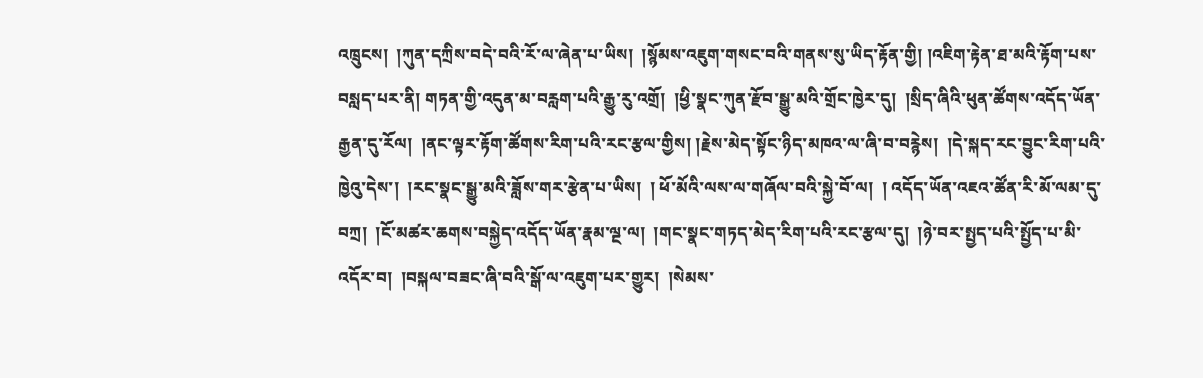འཁྲུངས།  །ཀུན་དཀྲིས་བདེ་བའི་རོ་ལ་ཞེན་པ་ཡིས།  །སྙོམས་འཇུག་གསང་བའི་གནས་སུ་ཡིད་རྟོན་གྱི། །འཇིག་རྟེན་ཐ་མའི་རྟོག་པས་བསླད་པར་ནི། གཏན་གྱི་འདུན་མ་བརླག་པའི་རྒྱུ་རུ་འགྲོ།  །ཕྱི་སྣང་ཀུན་རྫོབ་སྒྱུ་མའི་གྲོང་ཁྱེར་དུ།  །སྲིད་ཞིའི་ཕུན་ཚོགས་འདོད་ཡོན་རྒྱན་དུ་རོལ།  །ནང་ལྟར་རྟོག་ཚོགས་རིག་པའི་རང་རྩལ་གྱིས། །རྗེས་མེད་སྟོང་ཉིད་མཁའ་ལ་ཞི་བ་བརྙེས།  །དེ་སྐད་རང་བྱུང་རིག་པའི་ཁྱེའུ་དེས་།  །རང་སྣང་སྒྱུ་མའི་ཟློས་གར་རྩེན་པ་ཡིས།  ། ཕོ་མོའི་ལས་ལ་གཞོལ་བའི་སྐྱེ་བོ་ལ།  ། འདོད་ཡོན་འཇའ་ཚོན་རི་མོ་ལམ་དུ་བཀྲ།  །ངོ་མཚར་ཆགས་བསྐྱེད་འདོད་ཡོན་རྣམ་ལྔ་ལ།  །གང་སྣང་གཏད་མེད་རིག་པའི་རང་རྩལ་དུ།  །ཉེ་བར་སྤྱད་པའི་སྤྱོད་པ་མི་འདོར་བ།  །བསྐལ་བཟང་ཞི་བའི་སྒོ་ལ་འཇུག་པར་གྱུར།  །སེམས་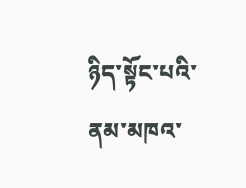ཉིད་སྟོང་པའི་ནམ་མཁའ་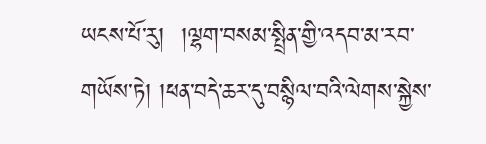ཡངས་པོ་རུ།  །ལྷག་བསམ་སྤྲིན་གྱི་འདབ་མ་རབ་གཡོས་ཏེ། །ཕན་བདེ་ཆར་དུ་བསྙིལ་བའི་ལེགས་སྐྱེས་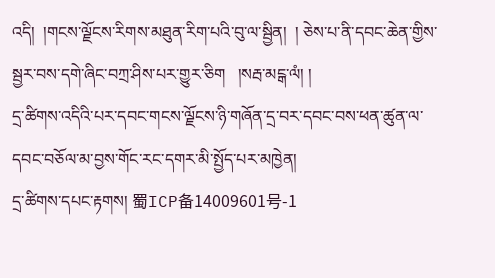འདི།  །གངས་ལྗོངས་རིགས་མཐུན་རིག་པའི་བུ་ལ་སྦྱིན།  ། ཅེས་པ་ནི་དབང་ཆེན་གྱིས་སྦྱར་བས་དགེ་ཞིང་བཀྲ་ཤིས་པར་གྱུར་ཅིག   །སརྦ་མངྒ་ལཾ། །
དྲ་ཚིགས་འདིའི་པར་དབང་གངས་ལྗོངས་ཉི་གཞོན་དྲ་བར་དབང་བས་ཕན་ཚུན་ལ་དབང་བཅོལ་མ་བྱས་གོང་རང་དགར་མི་སྤྱོད་པར་མཁྱེན།
དྲ་ཚིགས་དཔང་རྟགས། 蜀ICP备14009601号-1